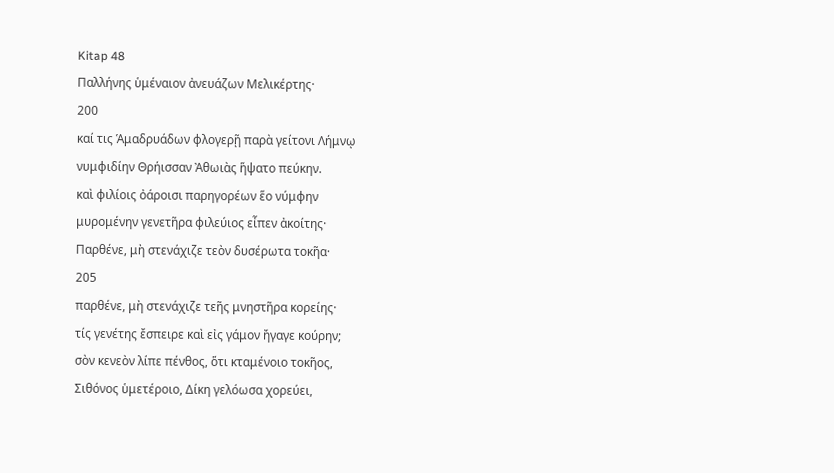Kitap 48
Παλλήνης ὑμέναιον ἀνευάζων Μελικέρτης·
200
καί τις Ἁμαδρυάδων φλογερῇ παρὰ γείτονι Λήμνῳ
νυμφιδίην Θρήισσαν Ἀθωιὰς ἥψατο πεύκην.
καὶ φιλίοις ὀάροισι παρηγορέων ἕο νύμφην
μυρομένην γενετῆρα φιλεύιος εἶπεν ἀκοίτης·
Παρθένε, μὴ στενάχιζε τεὸν δυσέρωτα τοκῆα·
205
παρθένε, μὴ στενάχιζε τεῆς μνηστῆρα κορείης·
τίς γενέτης ἔσπειρε καὶ εἰς γάμον ἤγαγε κούρην;
σὸν κενεὸν λίπε πένθος, ὅτι κταμένοιο τοκῆος,
Σιθόνος ὑμετέροιο, Δίκη γελόωσα χορεύει,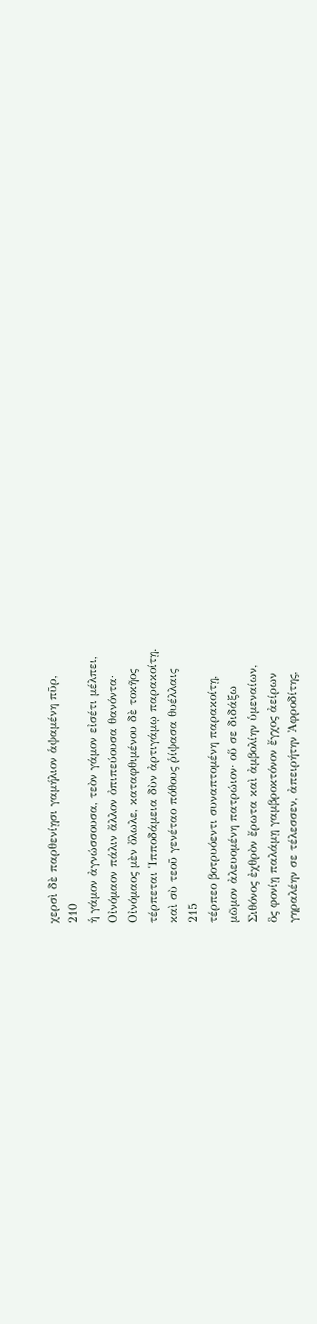χερσὶ δὲ παρθενίῃσι γαμήλιον ἁψαμένη πῦρ,
210
ἡ γάμον ἀγνώσσουσα, τεὸν γάμον εἰσέτι μέλπει,
Οἰνόμαον πάλιν ἄλλον ὀπιπεύουσα θανόντα·
Οἰνόμαος μὲν ὄλωλε, καταφθιμένου δὲ τοκῆος
τέρπεται Ἱπποδάμεια δὺν ἀρτιγάμῳ παρακοίτῃ.
καὶ σὺ τεοῦ γενέταο πόθους ῥίψασα θυέλλαις
215
τέρπεο βοτρυόεντι συναπτομένη παρακοίτῃ,
μῶμον ἀλευομένη πατρώιον· οὕ σε διδάξω
Σιθόνος ἐχθρὸν ἔρωτα καὶ ἀμβολίην ὑμεναίων,
ὃς φονίῃ παλάμῃ γαμβροκτόνον ἔγχος ἀείρων
γηραλέην σε τέλεσσεν, ἀπειρήτην Ἀφροδίτης,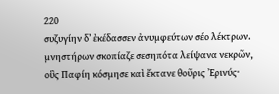220
συζυγίην δʼ ἐκέδασσεν ἀνυμφεύτων σέο λέκτρων.
μνηστήρων σκοπίαζε σεσηπότα λείψανα νεκρῶν,
οὓς Παφίη κόσμησε καὶ ἔκτανε θοῦρις Ἐρινύς·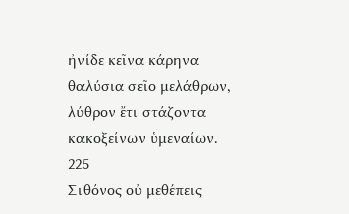ἠνίδε κεῖνα κάρηνα θαλύσια σεῖο μελάθρων,
λύθρον ἔτι στάζοντα κακοξείνων ὑμεναίων.
225
Σιθόνος οὐ μεθέπεις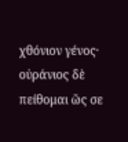χθόνιον γένος· οὐράνιος δὲ
πείθομαι ὥς σε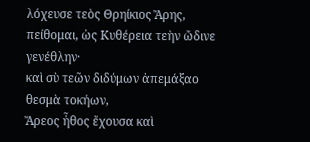λόχευσε τεὸς Θρηίκιος Ἄρης,
πείθομαι, ὡς Κυθέρεια τεὴν ὤδινε γενέθλην·
καὶ σὺ τεῶν διδύμων ἀπεμάξαο θεσμὰ τοκήων,
Ἄρεος ἦθος ἔχουσα καὶ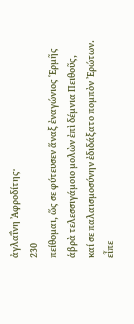ἀγλαΐνη Ἀφροδίτης·
230
πείθομαι, ὥς σε φύτευσεν ἅναξ ἐναγώνιος Ἑρμῆς
ἁβρὰ τελεσσιγάμοιο μολὼν ἐπὶ δέμνια Πειθοῦς,
καί σε παλαισμοσύνην ἐδιδάξατο πομπὸν Ἐρώτων.
εἶπε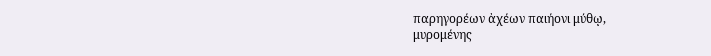παρηγορέων ἀχέων παιήονι μύθῳ,
μυρομένης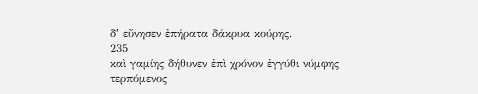δʼ εὔνησεν ἐπήρατα δάκρυα κούρης.
235
καὶ γαμίης δήθυνεν ἐπὶ χρόνον ἐγγύθι νύμφης
τερπόμενος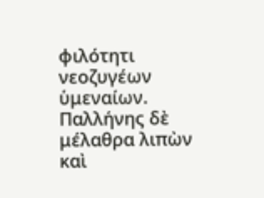φιλότητι νεοζυγέων ὑμεναίων.
Παλλήνης δὲ μέλαθρα λιπὼν καὶ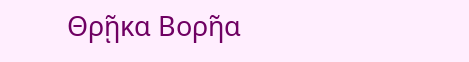Θρῇκα Βορῆα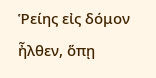Ῥείης εἰς δόμον ἦλθεν, ὅπῃ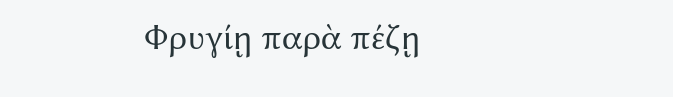Φρυγίῃ παρὰ πέζῃ